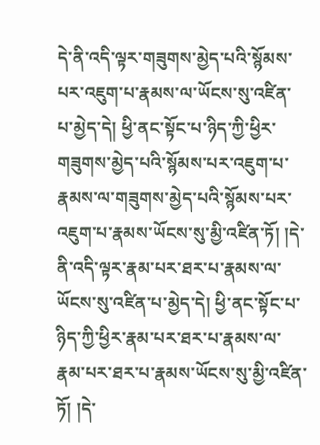དེ་ནི་འདི་ལྟར་གཟུགས་མྱེད་པའི་སྙོམས་པར་འཇུག་པ་རྣམས་ལ་ཡོངས་སུ་འཛིན་པ་མྱེད་དེ། ཕྱི་ནང་སྟོང་པ་ཉིད་ཀྱི་ཕྱིར་གཟུགས་མྱེད་པའི་སྙོམས་པར་འཇུག་པ་རྣམས་ལ་གཟུགས་མྱེད་པའི་སྙོམས་པར་འཇུག་པ་རྣམས་ཡོངས་སུ་མྱི་འཛིན་ཏོ། །དེ་ནི་འདི་ལྟར་རྣམ་པར་ཐར་པ་རྣམས་ལ་ཡོངས་སུ་འཛིན་པ་མྱེད་དེ། ཕྱི་ནང་སྟོང་པ་ཉིད་ཀྱི་ཕྱིར་རྣམ་པར་ཐར་པ་རྣམས་ལ་རྣམ་པར་ཐར་པ་རྣམས་ཡོངས་སུ་མྱི་འཛིན་ཏོ། །དེ་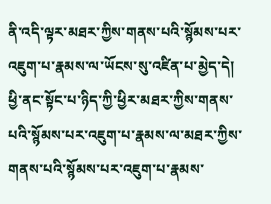ནི་འདི་ལྟར་མཐར་ཀྱིས་གནས་པའི་སྙོམས་པར་འཇུག་པ་རྣམས་ལ་ཡོངས་སུ་འཛིན་པ་མྱེད་དེ། ཕྱི་ནང་སྟོང་པ་ཉིད་ཀྱི་ཕྱིར་མཐར་ཀྱིས་གནས་པའི་སྙོམས་པར་འཇུག་པ་རྣམས་ལ་མཐར་ཀྱིས་གནས་པའི་སྙོམས་པར་འཇུག་པ་རྣམས་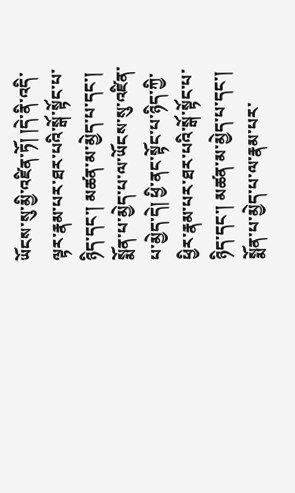ཡོངས་སུ་མྱི་འཛིན་ཏོ། །དེ་ནི་འདི་ལྟར་རྣམ་པར་ཐར་པའི་སྒོ་སྟོང་པ་ཉིད་དང་། མཚན་མ་མྱེད་པ་དང་། སྨོན་པ་མྱེད་པ་ལ་ཡོངས་སུ་འཛིན་པ་མྱེད་དེ། ཕྱི་ནང་སྟོང་པ་ཉིད་ཀྱི་ཕྱིར་རྣམ་པར་ཐར་པའི་སྒོ་སྟོང་པ་ཉིད་དང་། མཚན་མ་མྱེད་པ་དང་། སྨོན་པ་མྱེད་པ་ལ་རྣམ་པར་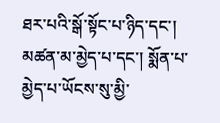ཐར་པའི་སྒོ་སྟོང་པ་ཉིད་དང་། མཚན་མ་མྱེད་པ་དང་། སྨོན་པ་མྱེད་པ་ཡོངས་སུ་མྱི་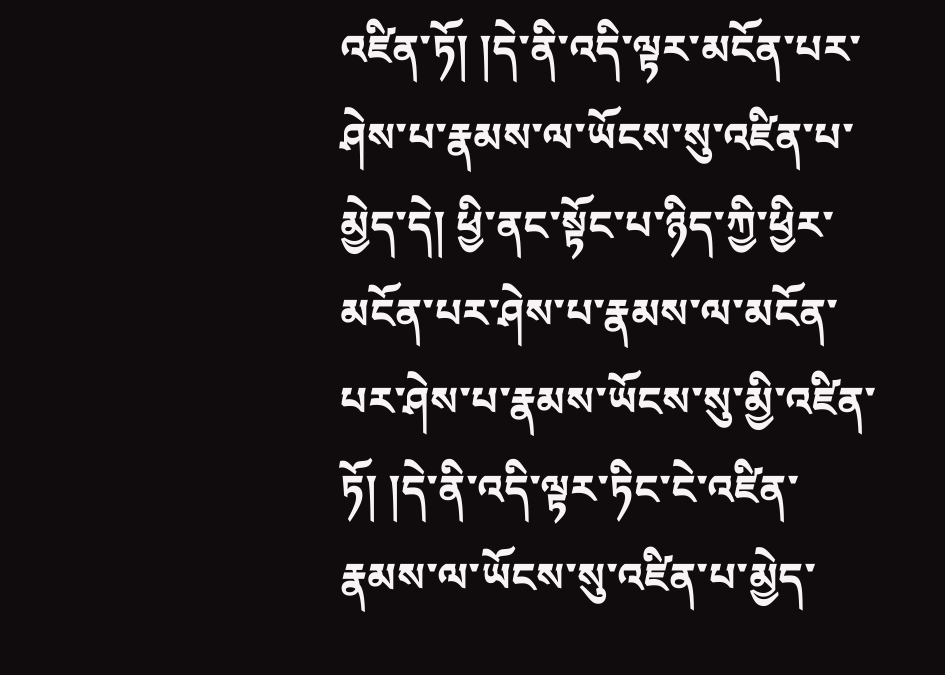འཛིན་ཏོ། །དེ་ནི་འདི་ལྟར་མངོན་པར་ཤེས་པ་རྣམས་ལ་ཡོངས་སུ་འཛིན་པ་མྱེད་དེ། ཕྱི་ནང་སྟོང་པ་ཉིད་ཀྱི་ཕྱིར་མངོན་པར་ཤེས་པ་རྣམས་ལ་མངོན་པར་ཤེས་པ་རྣམས་ཡོངས་སུ་མྱི་འཛིན་ཏོ། །དེ་ནི་འདི་ལྟར་ཏིང་ངེ་འཛིན་རྣམས་ལ་ཡོངས་སུ་འཛིན་པ་མྱེད་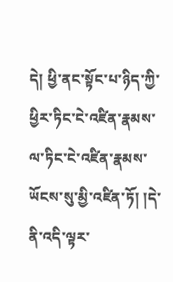དེ། ཕྱི་ནང་སྟོང་པ་ཉིད་ཀྱི་ཕྱིར་ཏིང་ངེ་འཛིན་རྣམས་ལ་ཏིང་ངེ་འཛིན་རྣམས་ཡོངས་སུ་མྱི་འཛིན་ཏོ། །དེ་ནི་འདི་ལྟར་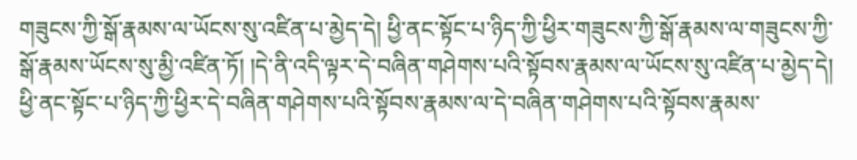གཟུངས་ཀྱི་སྒོ་རྣམས་ལ་ཡོངས་སུ་འཛིན་པ་མྱེད་དེ། ཕྱི་ནང་སྟོང་པ་ཉིད་ཀྱི་ཕྱིར་གཟུངས་ཀྱི་སྒོ་རྣམས་ལ་གཟུངས་ཀྱི་སྒོ་རྣམས་ཡོངས་སུ་མྱི་འཛིན་ཏོ། །དེ་ནི་འདི་ལྟར་དེ་བཞིན་གཤེགས་པའི་སྟོབས་རྣམས་ལ་ཡོངས་སུ་འཛིན་པ་མྱེད་དེ། ཕྱི་ནང་སྟོང་པ་ཉིད་ཀྱི་ཕྱིར་དེ་བཞིན་གཤེགས་པའི་སྟོབས་རྣམས་ལ་དེ་བཞིན་གཤེགས་པའི་སྟོབས་རྣམས་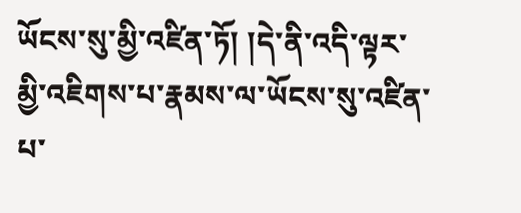ཡོངས་སུ་མྱི་འཛིན་ཏོ། །དེ་ནི་འདི་ལྟར་མྱི་འཇིགས་པ་རྣམས་ལ་ཡོངས་སུ་འཛིན་པ་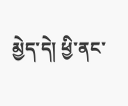མྱེད་དེ། ཕྱི་ནང་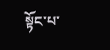སྟོང་པ་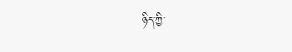ཉིད་ཀྱི་